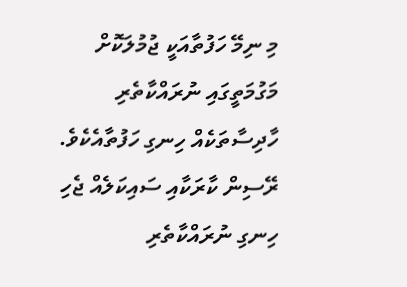މި ނިމޭ ހަފުތާއަކީ ޖުމުލަކޮށް މަގުމަތީގައި ނުރައްކާތެރި ހާދިސާތަކެއް ހިނގި ހަފުތާއެކެވެ. ރޭސިން ކާރަކާއި ސައިކަލެއް ޖެހި ހިނގި ނުރައްކާތެރި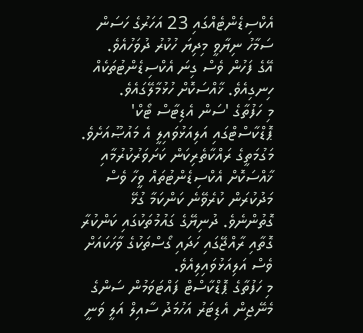އެކްސިޑެންޓެއްގައި 23 އަހަރުގެ ހަސަން ސަމާހު ނިޔާވީ މިދިޔަ ހުކުރު ދުވަހުއެވެ.
އޭގެ ފަހުން ވެސް ގިނަ އެކްސިޑެންޓުތަކެއް ހިނގިއެވެ. ޚާއްސަކޮށް ހުޅުމާލޭގައެވެ.
މި ހަފުތާގެ 'ސަން އެޑިޓާސް ޓޯކް' ޕޮޑްކާސްޓްގައި އަލިއަޅުވައިލީ އެ މައުޞޫއަށެވެ. މަގުމަތީގެ ރައްކާތެރިކަން ކަށަވަރުކުރުމާއި ޚާއްސަކޮށް އެކްސިޑެންޓުތައް ވީހާ ވެސް މަދުކުރަން ކުރެވޭނެ ކަންކަމާ ގުޅޭ ގޮތުންނެވެ. ދުނިޔޭގެ ގައުމުތަކުގައި ކަންކުރާ ގޮތާއި ރާއްޖޭގައި ހަދައި ގޯސްތަކުގެ ވާހަކައަށް ވެސް އަލިއަޅުވައިލިއެވެ.
މި ހަފުތާގެ ޕޮޑްކާސްޓް ފައްޓަވަމުން ސަންގެ މެނޭޖިން އެޑިޓަރު އަހުމަދު ސާއިލް އަލީ ވަނީ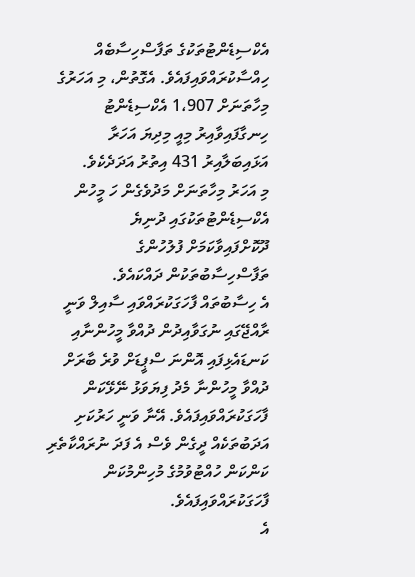އެކްސިޑެންޓުތަކުގެ ތަފާސްހިސާބެއް ހިއްސާކުރައްވައިފައެވެ. އެގޮތުން، މި އަހަރުގެ މިހާތަނަށް 1،907 އެކްސިޑެންޓު ހިނގާފައިވާއިރު މިއީ މިދިޔަ އަހަރާ އަޅައިބަލާއިރު 431 އިތުރު އަދަދެކެވެ.
މި އަހަރު މިހާތަނަށް މަދުވެގެން ހަ މީހުން އެކްސިޑެންޓުތަކުގައި ދުނިޔެ ދޫކޮށްފައިވާކަމަށް ފުލުހުންގެ ތަފާސްހިސާބުތަކުން ދައްކައެވެ.
އެ ހިސާބުތައް ފާހަގަކުރައްވައި ސާއިލް ވަނީ ރާއްޖޭގައި ނުގަވާއިދުން ދުއްވާ މީހުންނާއި ކަނޑައެޅިފައި އޮންނަ ސްޕީޑަށް ވުރެ ބާރަށް ދުއްވާ މީހުންނާ މެދު ފިޔަވަޅު ނޭޅޭކަން ފާހަގަކުރައްވައިފައެވެ. އޭނާ ވަނީ ހަރުކަށި އަދަބުތަކެއް ދީގެން ވެސް އެ ފަދަ ނުރައްކާތެރި ކަންކަން ހުއްޓުވުމުގެ މުހިންމުކަން ފާހަގަކުރައްވައިފައެވެ.
އެ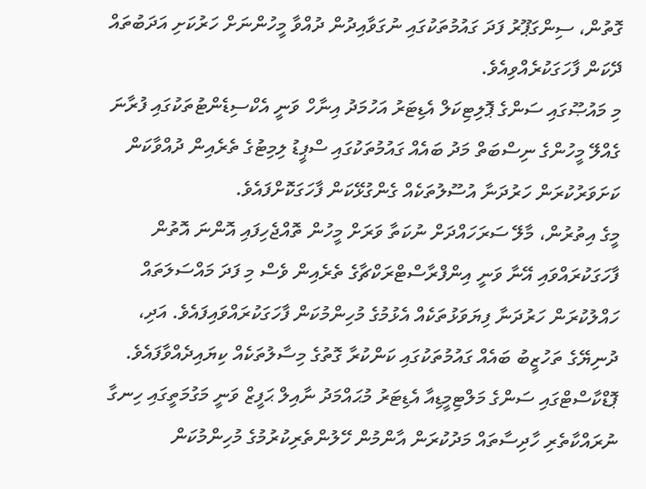ގޮތުން، ސިންގަޕޫރު ފަދަ ގައުމުތަކުގައި ނުގަވާއިދުން ދުއްވާ މީހުންނަށް ހަރުކަށި އަދަބުތައް ދޭކަން ފާހަގަކުރެއްވިއެވެ.
މި މައުޞޫގައި ސަންގެ ޕޮލިޓިކަލް އެޑިޓަރު އަހުމަދު އިނާހް ވަނީ އެކްސިޑެންޓުތަކުގައި ފުރާނަ ގެއްލޭ މީހުންގެ ނިސްބަތް މަދު ބައެއް ގައުމުތަކުގައި ސްޕީޑު ލިމިޓުގެ ތެރެއިން ދުއްވާކަން ކަށަވަރުކުރަން ހަރުދަނާ އުސޫލުތަކެއް ގެންގުޅޭކަން ފާހަގަކޮށްފައެވެ.
މީގެ އިތުރުން، މާލޭ ސަރަހައްދަށް ނުކަތާ ވަރަށް މީހުން ތޮއްޖެހިފައި އޮންނަ އޮތުން ފާހަގަކުރައްވައި އޭނާ ވަނީ އިންފްރާސްޓްރަކްޗާގެ ތެރެއިން ވެސް މި ފަދަ މައްސަލަތައް ހައްލުކުރަން ހަރުދަނާ ފިޔަވަޅުތަކެއް އެޅުމުގެ މުހިންމުކަން ފާހަގަކުރައްވައިފައެވެ. އަދި، ދުނިޔޭގެ ތަހުޒީބު ބައެއް ގައުމުތަކުގައި ކަންކުރާ ގޮތުގެ މިސާލުތަކެއް ކިޔައިދެއްވާފައެވެ.
ޕޮޑްކާސްޓްގައި ސަންގެ މަލްޓިމީޑިއާ އެޑިޓަރު މުޙައްމަދު ނާއިލް ޙަފީޒް ވަނީ މަގުމަތީގައި ހިނގާ ނުރައްކާތެރި ހާދިސާތައް މަދުކުރަން އާންމުން ހޭލުންތެރިކުރުމުގެ މުހިންމުކަން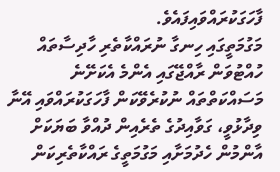ފާހަގަކުރައްވައިފައެވެ.
މަގުމަތީގައި ހިނގާ ނުރައްކާތެރި ހާދިސާތައް ހުއްޓުވަން ރާއްޖޭގައި އެންމެ އެކަށޭނެ މަސައްކަތްތައް ނުކުރެވޭކަން ފާހަގަކުރައްވައި އޭނާ ވިދާޅުވީ، ގަވާއިދުގެ ތެރެއިން ދުއްވާ ބަޔަކަށް އާންމުން ހެދުމަށާއި މަގުމަތީގެ ރައްކާތެރިކަން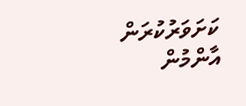ކަށަވަރުކުރަން އާންމުން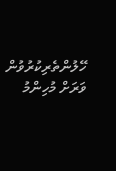ހޭލުންތެރިކުރުވުން ވަރަށް މުހިންމު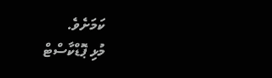ކަމަށެވެ.
މުޅި ޕޮޑްކާސްޓް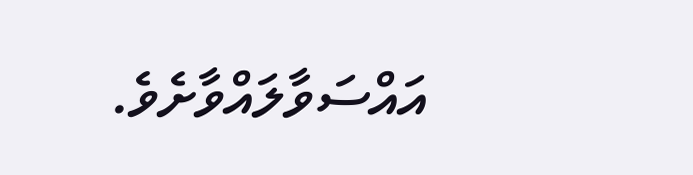އައްސަވާލައްވާށެވެ.